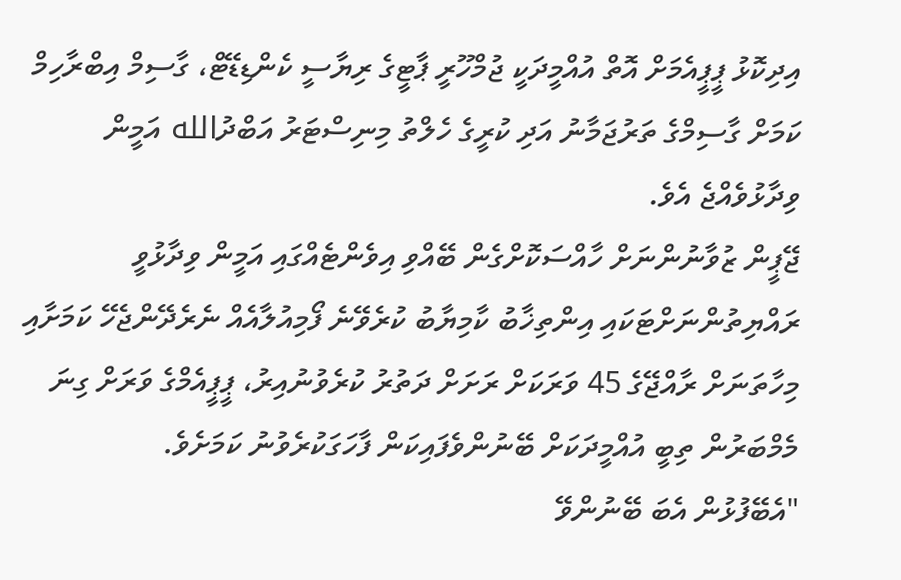އިދިކޮޅު ޕީޕީއެމަށް އޮތް އުއްމީދަކީ ޖުމްހޫރީ ޕާޓީގެ ރިޔާސީ ކެންޑިޑޭޓް، ގާސިމް އިބްރާހިމް ކަމަށް ގާސިމްގެ ތަރުޖަމާނު އަދި ކުރީގެ ހެލްތު މިނިސްޓަރު އަބްދުالله އަމީން ވިދާޅުވެއްޖެ އެވެ.
ޖޭޕީން ޒުވާނުންނަށް ހާއްސަކޮށްގެން ބޭއްވި އިވެންޓެއްގައި އަމީން ވިދާޅުވީ ރައްޔިތުންނަށްޓަކައި އިންތިޚާބު ކާމިޔާބު ކުރެވޭނެ ފޯމިއުލާއެއް ނެރެދޭންޖެހޭ ކަމަށާއި މިހާތަނަށް ރާއްޖޭގެ 45 ވަރަކަށް ރަށަށް ދަތުރު ކުރެވުނުއިރު، ޕީޕީއެމްގެ ވަރަށް ގިނަ މެމްބަރުން ތިބީ އުއްމީދަކަށް ބޭނުންވެފައިކަން ފާހަގަކުރެވުނު ކަމަށެވެ.
"އެބޭފުޅުން އެބަ ބޭނުންވޭ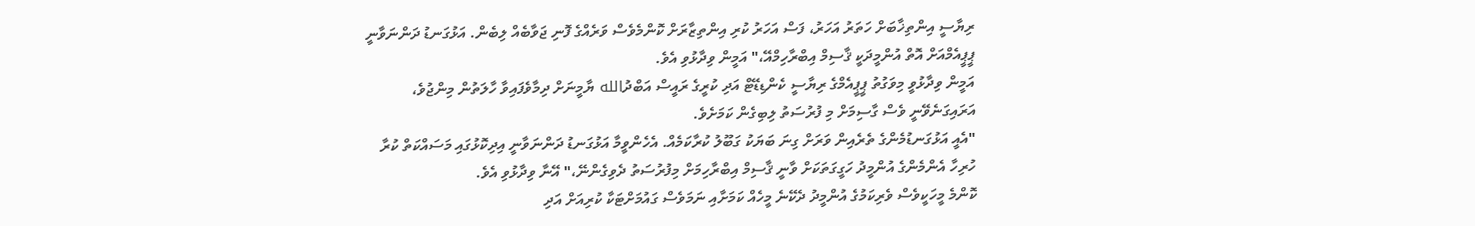ރިޔާސީ އިންތިޚާބަށް ހަތަރު އަހަރު، ފަސް އަހަރު ކުރި އިންތިޒާރަށް ކޮންމެވެސް ވަރެއްގެ ފޮނި ޖަވާބެއް ލިބެން. އަޅުގަނޑު ދަންނަވާނީ ޕީޕީއެމްއަށް އޮތް އުންމީދަކީ ޤާސިމް އިބްރާހިމްއޭ،" އަމީން ވިދާޅުވި އެވެ.
އަމީން ވިދާޅުވީ މިވަގުތު ޕީޕީއެމްގެ ރިޔާސީ ކެންޑިޑޭޓް އަދި ކުރީގެ ރައީސް އަބްދުالله ޔާމީނަށް ދިމާވެފައިވާ ހާލަތުން މިންޖުވެ، އަރައިގަނެވޭނީ ވެސް ގާސިމަށް މި ފުރުސަތު ލިބިގެން ކަމަށެވެ.
"އެއީ އަޅުގަނޑުމެންގެ ތެރެއިން ވަރަށް ގިނަ ބަޔަކު ގަބޫލު ކުރާކަމެއް. އެހެންވީމާ އަޅުގަނޑު ދަންނަވާނީ އިދިކޮޅުގައި މަސައްކަތް ކުރާ ހުރިހާ އެންމެންގެ އުންމީދު ހަގީގަތަކަށް ވާނީ ޤާސިމް އިބްރާހިމަށް މިފުރުސަތު ދެވިގެންނޭ،" އޭނާ ވިދާޅުވި އެވެ.
ކޮންމެ މީހަކީވެސް ވެރިކަމުގެ އުންމީދު ދެކޭނެ މީހެއް ކަމަށާއި ނަމަވެސް ގައުމަށްޓަކާ ކުރިއަށް އަދި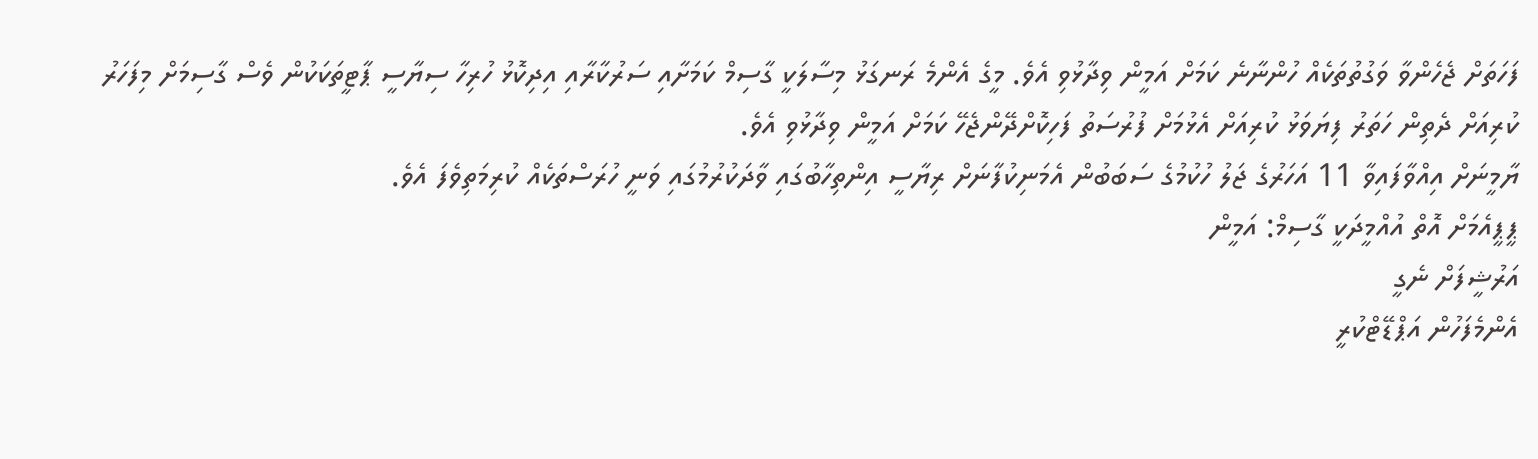ފަހަތަށް ޖެހެންވާ ވަގުތުތަކެއް ހުންނާނެ ކަމަށް އަމީން ވިދާޅުވި އެވެ. މީގެ އެންމެ ރަނގަޅު މިސާލަކީ ގާސިމް ކަމަށާއި ސަރުކާރާއި އިދިކޮޅު ހުރިހާ ސިޔާސީ ޕާޓީތަކަކުން ވެސް ގާސިމަށް މިފަހަރު ކުރިއަށް ދެތިން ހަތަރު ފިޔަވަޅު ކުރިއަށް އެޅުމަށް ފުރުސަތު ފަހިކޮށްދޭންޖެހޭ ކަމަށް އަމީން ވިދާޅުވި އެވެ.
ޔާމީނަށް އިއްވާފައިވާ 11 އަހަރުގެ ޖަލު ހުކުމުގެ ސަބަބުން އެމަނިކުފާނަށް ރިޔާސީ އިންތިހާބުގައި ވާދަކުރުމުގައި ވަނީ ހުރަސްތަކެއް ކުރިމަތިވެފަ އެވެ.
ޕީޕީއެމަށް އޮތް އުއްމީދަކީ ގާސިމް: އަމީން
އަރުޝީފަށް ނެގީ
އެންމެފަހުން އަޕްޑޭޓްކުރީ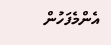އެންމެފަހުން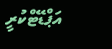އަޕްޑޭޓްކުރީ